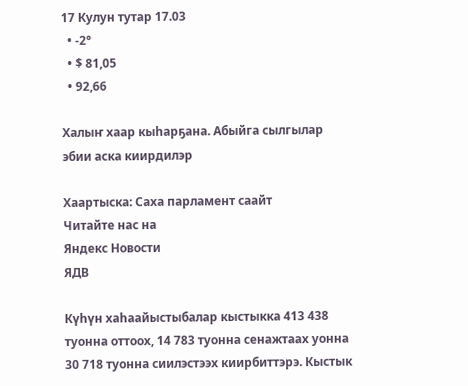17 Кулун тутар 17.03
  • -2°
  • $ 81,05
  • 92,66

Халыҥ хаар кыһарҕана. Абыйга сылгылар эбии аска киирдилэр

Хаартыска: Саха парламент саайт
Читайте нас на
Яндекс Новости
ЯДВ

Күһүн хаһаайыстыбалар кыстыкка 413 438 туонна оттоох, 14 783 туонна сенажтаах уонна 30 718 туонна сиилэстээх киирбиттэрэ. Кыстык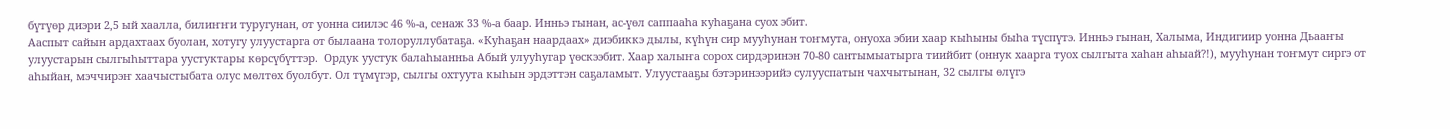бүтүөр диэри 2,5 ый хаалла, билиҥҥи туругунан, от уонна сиилэс 46 %-а, сенаж 33 %-а баар. Инньэ гынан, ас-үөл саппааһа куһаҕана суох эбит.
Ааспыт сайын ардахтаах буолан, хотугу улуустарга от былаана толоруллубатаҕа. «Куһаҕан наардаах» диэбиккэ дылы, күһүн сир мууһунан тоҥмута, онуоха эбии хаар кыһыны быһа түспүтэ. Инньэ гынан, Халыма, Индигиир уонна Дьааҥы улуустарын сылгыһыттара уустуктары көрсүбүттэр.  Ордук уустук балаһыанньа Абый улууһугар үөскээбит. Хаар халыҥа сорох сирдэринэн 70-80 сантымыатырга тиийбит (оннук хаарга туох сылгыта хаһан аһыай?!), мууһунан тоҥмут сиргэ от аһыйан, мэччирэҥ хаачыстыбата олус мөлтөх буолбут. Ол түмүгэр, сылгы охтуута кыһын эрдэттэн саҕаламыт. Улуустааҕы бэтэринээрийэ сулууспатын чахчытынан, 32 сылгы өлүгэ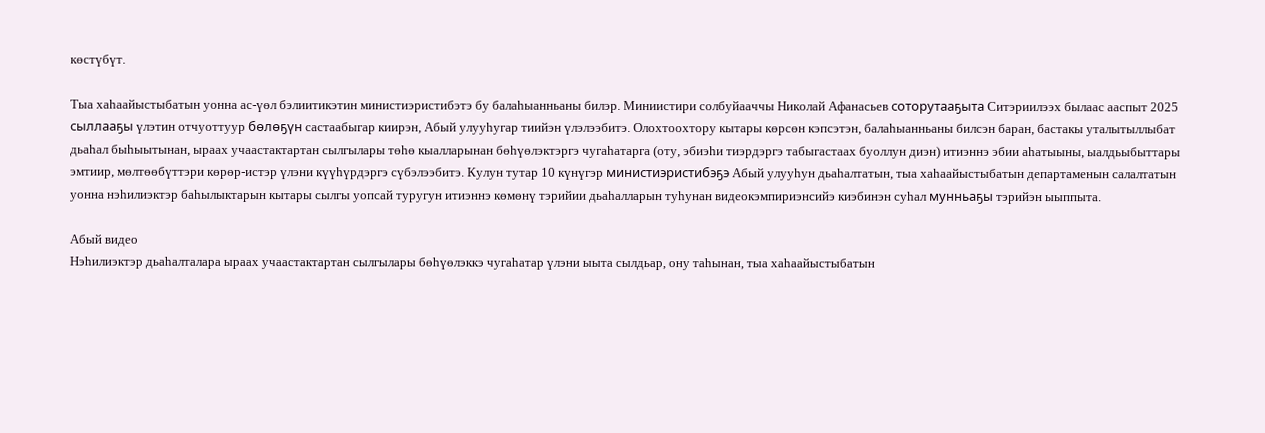көстүбүт.

Тыа хаһаайыстыбатын уонна ас-үөл бэлиитикэтин министиэристибэтэ бу балаһыанньаны билэр. Миниистири солбуйааччы Николай Афанасьев соторутааҕыта Ситэриилээх былаас ааспыт 2025 сыллааҕы үлэтин отчуоттуур бөлөҕүн састаабыгар киирэн, Абый улууһугар тиийэн үлэлээбитэ. Олохтоохтору кытары көрсөн кэпсэтэн, балаһыанньаны билсэн баран, бастакы уталытыллыбат дьаһал быһыытынан, ыраах учаастактартан сылгылары төһө кыалларынан бөһүөлэктэргэ чугаһатарга (оту, эбиэһи тиэрдэргэ табыгастаах буоллун диэн) итиэннэ эбии аһатыыны, ыалдьыбыттары эмтиир, мөлтөөбүттэри көрөр-истэр үлэни күүһүрдэргэ сүбэлээбитэ. Кулун тутар 10 күнүгэр министиэристибэҕэ Абый улууһун дьаһалтатын, тыа хаһаайыстыбатын департаменын салалтатын уонна нэһилиэктэр баһылыктарын кытары сылгы уопсай туругун итиэннэ көмөнү тэрийии дьаһалларын туһунан видеокэмпириэнсийэ киэбинэн суһал мунньаҕы тэрийэн ыыппыта.

Абый видео
Нэһилиэктэр дьаһалталара ыраах учаастактартан сылгылары бөһүөлэккэ чугаһатар үлэни ыыта сылдьар, ону таһынан, тыа хаһаайыстыбатын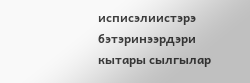исписэлиистэрэ бэтэринээрдэри кытары сылгылар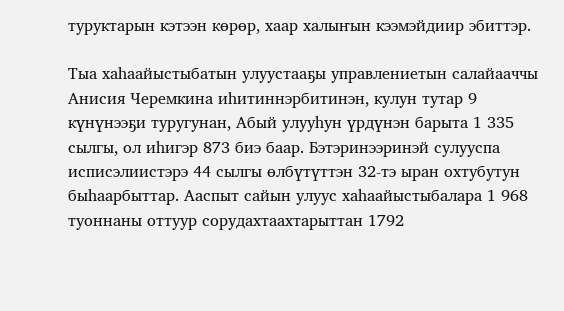туруктарын кэтээн көрөр, хаар халыҥын кээмэйдиир эбиттэр.

Тыа хаһаайыстыбатын улуустааҕы управлениетын салайааччы Анисия Черемкина иһитиннэрбитинэн, кулун тутар 9 күнүнээҕи туругунан, Абый улууһун үрдүнэн барыта 1 335 сылгы, ол иһигэр 873 биэ баар. Бэтэринээринэй сулууспа исписэлиистэрэ 44 сылгы өлбүтүттэн 32-тэ ыран охтубутун быһаарбыттар. Ааспыт сайын улуус хаһаайыстыбалара 1 968 туоннаны оттуур сорудахтаахтарыттан 1792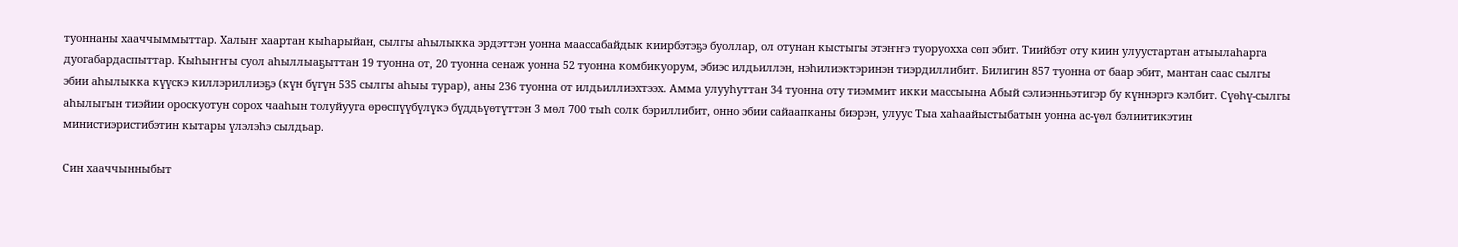туоннаны хааччыммыттар. Халыҥ хаартан кыһарыйан, сылгы аһылыкка эрдэттэн уонна маассабайдык киирбэтэҕэ буоллар, ол отунан кыстыгы этэҥҥэ туоруохха сөп эбит. Тиийбэт оту киин улуустартан атыылаһарга дуогабардаспыттар. Кыһыҥҥы суол аһыллыаҕыттан 19 туонна от, 20 туонна сенаж уонна 52 туонна комбикуорум, эбиэс илдьиллэн, нэһилиэктэринэн тиэрдиллибит. Билигин 857 туонна от баар эбит, мантан саас сылгы эбии аһылыкка күүскэ киллэриллиэҕэ (күн бүгүн 535 сылгы аһыы турар), аны 236 туонна от илдьиллиэхтээх. Амма улууһуттан 34 туонна оту тиэммит икки массыына Абый сэлиэнньэтигэр бу күннэргэ кэлбит. Сүөһү-сылгы аһылыгын тиэйии ороскуотун сорох чааһын толуйууга өрөспүүбүлүкэ бүддьүөтүттэн 3 мөл 700 тыһ солк бэриллибит, онно эбии сайаапканы биэрэн, улуус Тыа хаһаайыстыбатын уонна ас-үөл бэлиитикэтин министиэристибэтин кытары үлэлэһэ сылдьар.

Син хааччынныбыт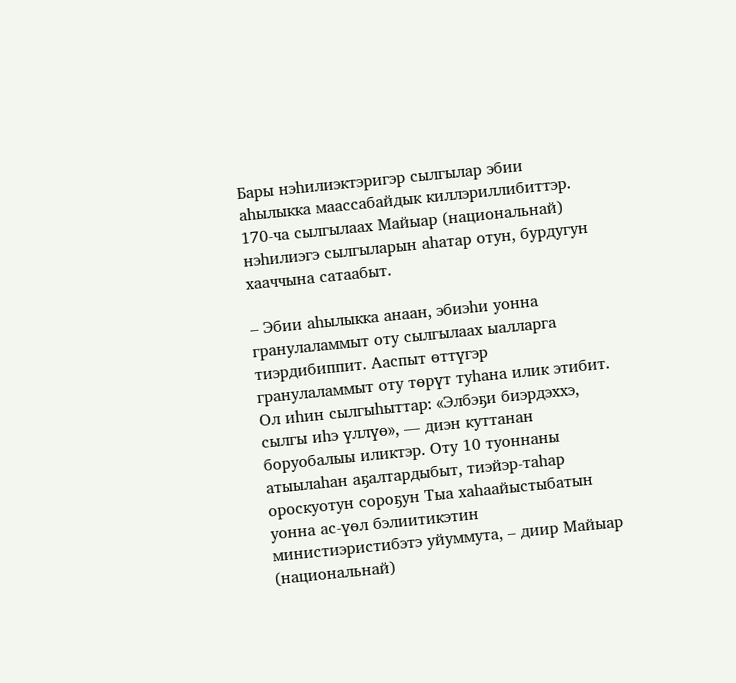Бары нэһилиэктэригэр сылгылар эбии аһылыкка маассабайдык киллэриллибиттэр. 170-ча сылгылаах Майыар (национальнай) нэһилиэгэ сылгыларын аһатар отун, бурдугун хааччына сатаабыт.

– Эбии аһылыкка анаан, эбиэһи уонна гранулаламмыт оту сылгылаах ыалларга тиэрдибиппит. Ааспыт өттүгэр гранулаламмыт оту төрүт туһана илик этибит. Ол иһин сылгыһыттар: «Элбэҕи биэрдэххэ, сылгы иһэ үллүө», — диэн куттанан боруобалыы иликтэр. Оту 10 туоннаны атыылаһан аҕалтардыбыт, тиэйэр-таһар ороскуотун сороҕун Тыа хаһаайыстыбатын уонна ас-үөл бэлиитикэтин министиэристибэтэ уйуммута, – диир Майыар (национальнай)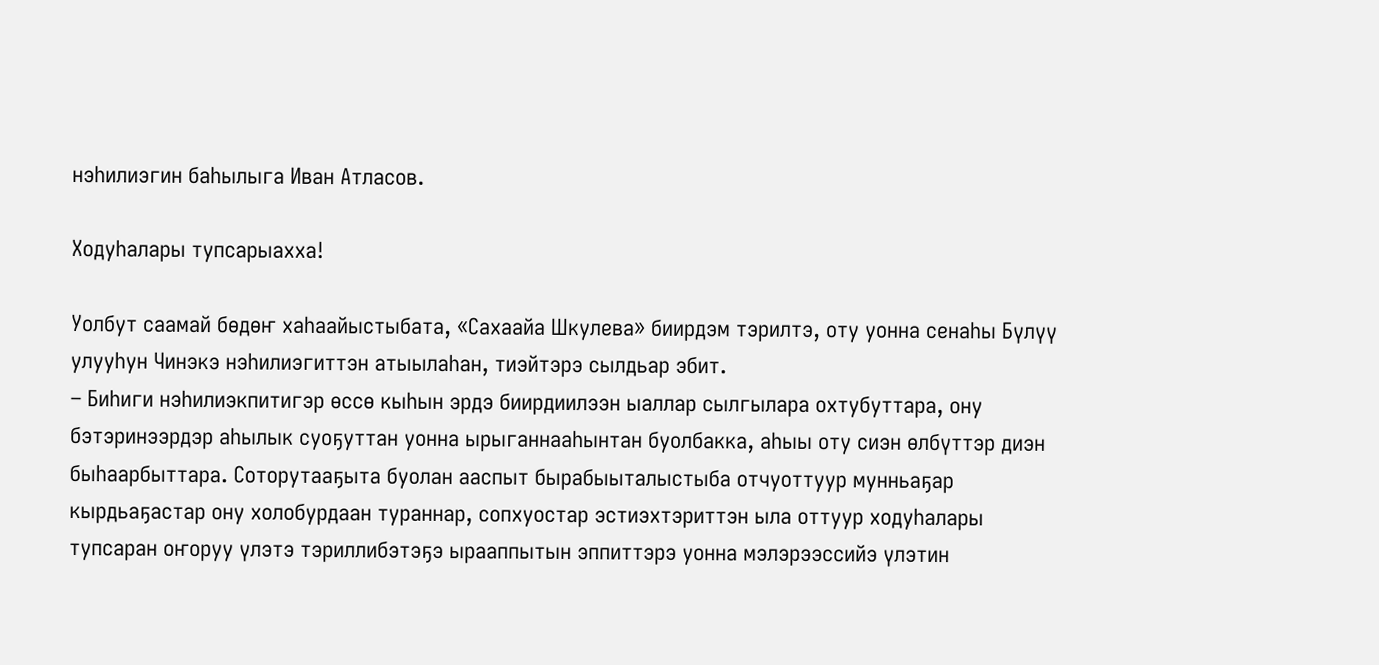нэһилиэгин баһылыга Иван Атласов.

Ходуһалары тупсарыахха!

Уолбут саамай бөдөҥ хаһаайыстыбата, «Сахаайа Шкулева» биирдэм тэрилтэ, оту уонна сенаһы Бүлүү улууһун Чинэкэ нэһилиэгиттэн атыылаһан, тиэйтэрэ сылдьар эбит.
– Биһиги нэһилиэкпитигэр өссө кыһын эрдэ биирдиилээн ыаллар сылгылара охтубуттара, ону бэтэринээрдэр аһылык суоҕуттан уонна ырыганнааһынтан буолбакка, аһыы оту сиэн өлбүттэр диэн быһаарбыттара. Соторутааҕыта буолан ааспыт бырабыыталыстыба отчуоттуур мунньаҕар кырдьаҕастар ону холобурдаан тураннар, сопхуостар эстиэхтэриттэн ыла оттуур ходуһалары тупсаран оҥоруу үлэтэ тэриллибэтэҕэ ырааппытын эппиттэрэ уонна мэлэрээссийэ үлэтин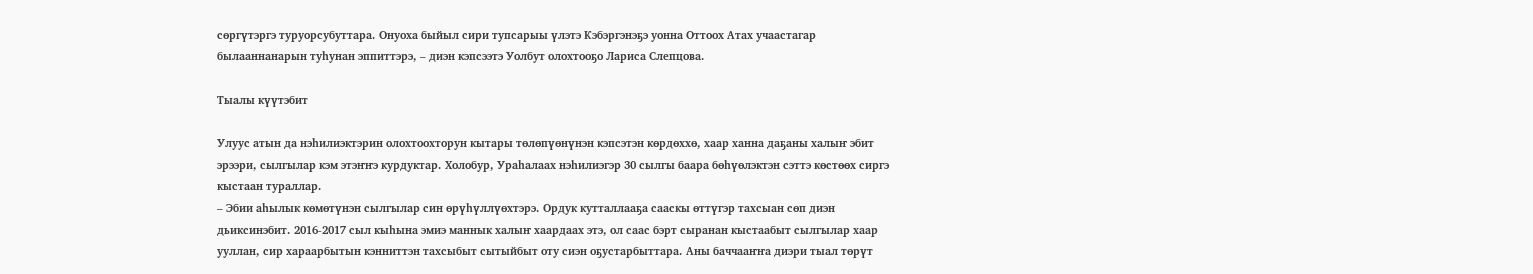сөргүтэргэ туруорсубуттара. Онуоха быйыл сири тупсарыы үлэтэ Кэбэргэнэҕэ уонна Оттоох Атах учаастагар былааннанарын туһунан эппиттэрэ, – диэн кэпсээтэ Уолбут олохтооҕо Лариса Слепцова.

Тыалы күүтэбит

Улуус атын да нэһилиэктэрин олохтоохторун кытары төлөпүөнүнэн кэпсэтэн көрдөххө, хаар ханна даҕаны халыҥ эбит эрээри, сылгылар кэм этэҥҥэ курдуктар. Холобур, Ураһалаах нэһилиэгэр 30 сылгы баара бөһүөлэктэн сэттэ көстөөх сиргэ кыстаан тураллар.
– Эбии аһылык көмөтүнэн сылгылар син өрүһүллүөхтэрэ. Ордук кутталлааҕа сааскы өттүгэр тахсыан сөп диэн дьиксинэбит. 2016-2017 сыл кыһына эмиэ маннык халыҥ хаардаах этэ, ол саас бэрт сыранан кыстаабыт сылгылар хаар ууллан, сир хараарбытын кэнниттэн тахсыбыт сытыйбыт оту сиэн оҕустарбыттара. Аны баччааҥҥа диэри тыал төрүт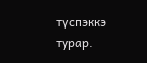түспэккэ турар.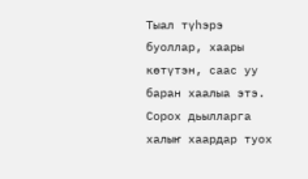Тыал түһэрэ буоллар, хаары көтүтэн, саас уу баран хаалыа этэ. Сорох дьылларга халыҥ хаардар туох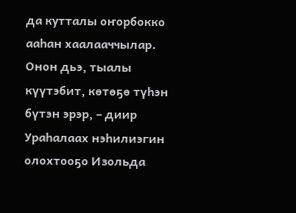да кутталы оҥорбокко ааһан хаалааччылар. Онон дьэ, тыалы күүтэбит, көтөҕө түһэн бүтэн эрэр, – диир Ураһалаах нэһилиэгин олохтооҕо Изольда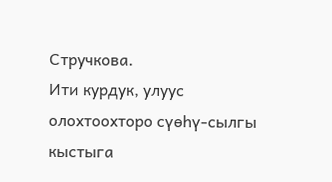Стручкова.
Ити курдук, улуус олохтоохторо сүөһү-сылгы кыстыга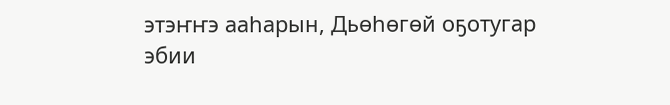этэҥҥэ ааһарын, Дьөһөгөй оҕотугар эбии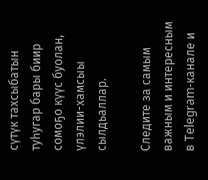сүтүк тахсыбатын туһугар бары биир сомоҕо күүс буолан, үлэлии-хамсыы сылдьаллар.

Следите за самым важным и интересным в Telegram-канале и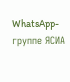WhatsApp-группе ЯСИА